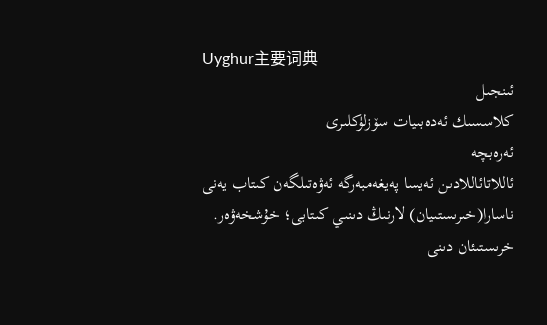Uyghur主要词典
ئىنجىل
كلاسسىك ئەدەبىيات سۆزلۈكلىرى
ئەرەبچە
ئاللاتائاللادىن ئەيسا پەيغەمبەرگە ئەۋەتىلگەن كىتاب يەنى ناسارا(خىرىستىيان) لارنىڭ دىنىي كىتابى؛ خۇشخەۋەر.
خرىستىئان دىنى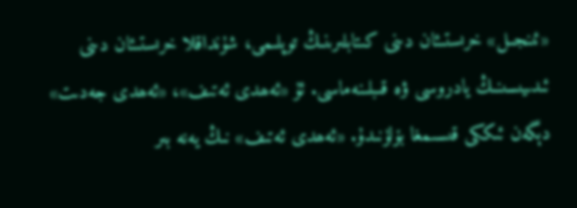«ئىنجىل» خرىستىئان دىنى كىتابلىرىنىڭ توپلىمى، شۇنداقلا خرىستىئان دىنى ئىدىيىسىنىڭ يادروسى ۋە قىبلىنەماسى. ئۇ «ئەھدى ئەتىف»، «ئەھدى جەدىت» دېگەن ئىككى قىسىمغا بۆلۈنىدۇ. «ئەھدى ئەتىف» نىڭ يەنە بىر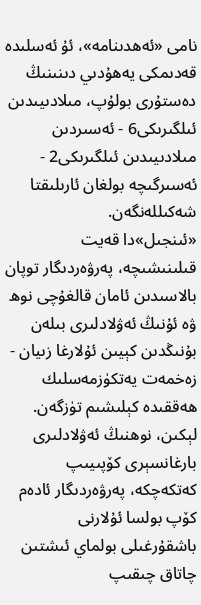نامى «ئەھدىنامە»، ئۇ ئەسلىدە قەدىمكى يەھۇدىي دىنىنىڭ دەستۇرى بولۇپ، مىلادىيىدىن ئىلگىرىكى6 - ئەسىردىن مىلادىيىدىن ئىلگىرىكى2 - ئەسىرگىچە بولغان ئارىلىقتا شەكىللەنگەن.
«ئىنجىل»دا قەيت قىلىنىشىچە، پەرۋەردىگار توپان بالاسىدىن ئامان قالغۇچى نوھ ۋە ئۇنىڭ ئەۋلادلىرى بىلەن بۇنىڭدىن كېيىن ئۇلارغا زىيان - زەخمەت يەتكۈزمەسلىك ھەققىدە كېلىشىم تۈزگەن. لېكىن، نوھنىڭ ئەۋلادلىرى بارغانسېرى كۆپىيىپ كەتكەچكە، پەرۋەردىگار ئادەم كۆپ بولسا ئۇلارنى باشقۇرغىلى بولماي ئىشتىن چاتاق چىقىپ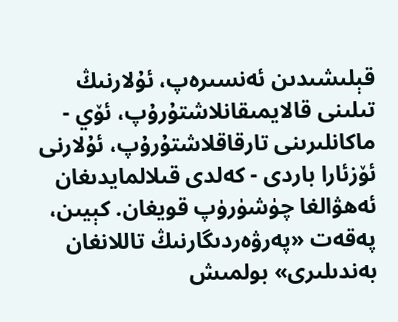قېلىشىدىن ئەنسىرەپ، ئۇلارنىڭ تىلىنى قالايمىقانلاشتۇرۇپ، ئۆي - ماكانلىرىنى تارقاقلاشتۇرۇپ، ئۇلارنى ئۆزئارا باردى - كەلدى قىلالمايدىغان ئەھۋالغا چۈشۈرۈپ قويغان. كېيىن، پەقەت «پەرۋەردىگارنىڭ تاللانغان بەندىلىرى» بولمىش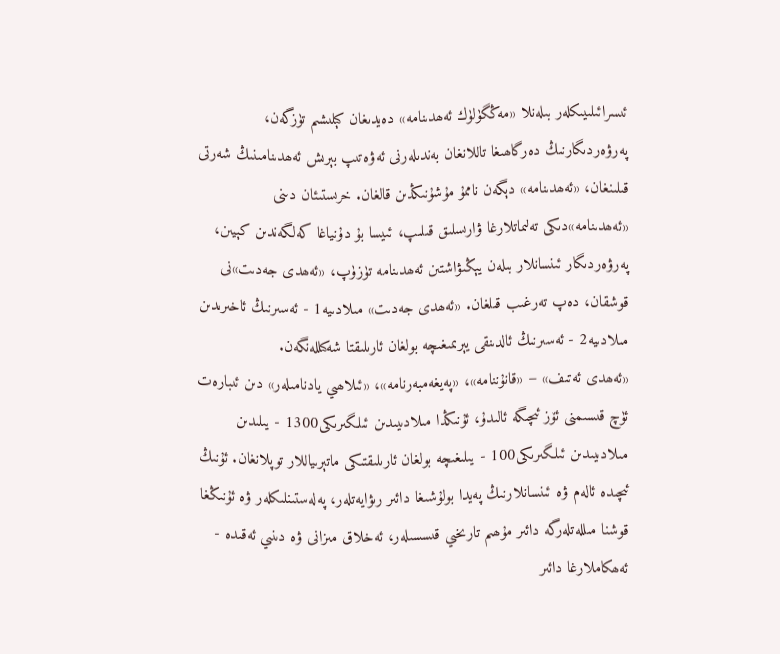ئىسرائىلىيىكلەر بىلەنلا «مەڭگۈلۈك ئەھدىنامە» دەيدىغان كېلىشىم تۈزگەن، پەرۋەردىگارنىڭ دەرگاھىغا تاللانغان بەندىلەرنى ئەۋەتىپ بېرىش ئەھدىنامىنىڭ شەرتى قىلىنغان، «ئەھدىنامە» دېگەن ناممۇ مۇشۇنىڭدىن قالغان. خرىستىئان دىنى «ئەھدىنامە»دىكى تەلىماتلارغا ۋارىسلىق قىلىپ، ئىيسا بۇ دۇنياغا كەلگەندىن كېيىن، پەرۋەردىگار ئىنسانلار بىلەن يېڭىۋاشتىن ئەھدىنامە تۈزۈپ، «ئەھدى جەدىت»نى قوشقان، دەپ تەرغىب قىلغان. «ئەھدى جەدىت» مىلادىيە1 - ئەسىرنىڭ ئاخىرىدىن مىلادىيە2 - ئەسىرنىڭ ئالدىنقى يېرىمىغىچە بولغان ئارىلىقتا شەكىللەنگەن.
«ئەھدى ئەتىف» − «قانۇننامە»، «پەيغەمبەرنامە»، «ئىلاھىي يادنامىلەر» دىن ئىبارەت ئۈچ قىسىمنى ئۆز ئىچىگە ئالىدۇ، ئۇنىڭدا مىلادىيىدىن ئىلگىرىكى1300 - يىلىدىن مىلادىيىدىن ئىلگىرىكى100 - يىلىغىچە بولغان ئارىلىقتىكى ماتېرىياللار توپلانغان. ئۇنىڭ ئىچىدە ئالەم ۋە ئىنسانلارنىڭ پەيدا بولۇشىغا دائىر رىۋايەتلەر، پەلەستىنلىكلەر ۋە ئۇنىڭغا قوشنا مىللەتلەرگە دائىر مۇھىم تارىخىي قىسسىلەر، ئەخلاق مىزانى ۋە دىنىي ئەقىدە - ئەھكاملارغا دائىر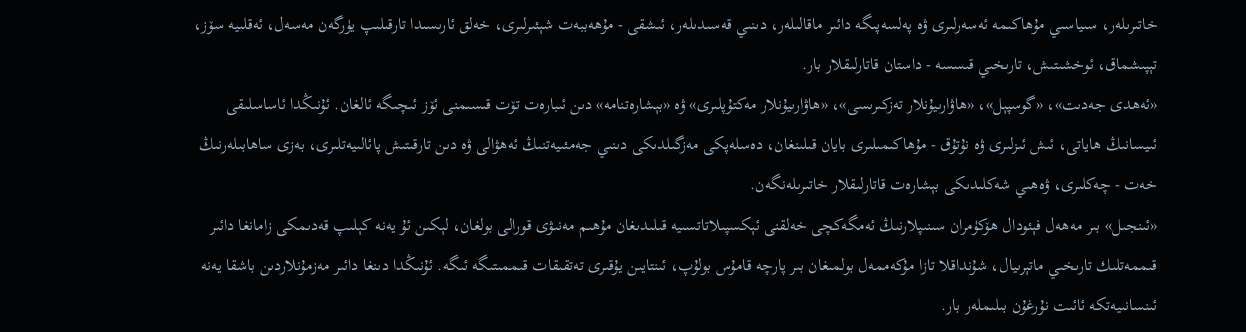خاتىرىلەر، سىياسىي مۇھاكىمە ئەسەرلىرى ۋە پەلسەپىگە دائىر ماقالىلەر، دىنىي قەسىدىلەر، ئىشقى - مۇھەببەت شېئىرلىرى، خەلق ئارىسىدا تارقىلىپ يۈرگەن مەسەل، ئەقلىيە سۆز، تېپىشماق، ئوخشىتىش، تارىخىي قىسسە - داستان قاتارلىقلار بار.
«ئەھدى جەدىت»، «گوسپېل»، «ھاۋارىيۇنلار تەزكىرىسى»، «ھاۋارىيۇنلار مەكتۇپلىرى» ۋە «بېشارەتنامە» دىن ئىبارەت تۆت قىسىمنى ئۆز ئىچىگە ئالغان. ئۇنىڭدا ئاساسلىقى ئىيسانىڭ ھاياتى، ئىش ئىزلىرى ۋە نۇتۇق - مۇھاكىمىلىرى بايان قىلىنغان، دەسلەپكى مەزگىلدىكى دىنىي جەمئىيەتنىڭ ئەھۋالى ۋە دىن تارقىتىش پائالىيەتلىرى، بەزى ساھابىلەرنىڭ خەت - چەكلىرى، ۋەھىي شەكلىدىكى بېشارەت قاتارلىقلار خاتىرىلەنگەن.
«ئىنجىل» بىر مەھەل فېئودال ھۆكۈمران سىنىپلارنىڭ ئەمگەكچى خەلقنى ئېكسپىلاتاتسىيە قىلىدىغان مۇھىم مەنىۋى قورالى بولغان، لېكىن ئۇ يەنە كېلىپ قەدىمكى زامانغا دائىر قىممەتلىك تارىخىي ماتېرىيال، شۇنداقلا تازا مۇكەممەل بولمىغان بىر پارچە قامۇس بولۇپ، ئىنتايىن يۇقىرى تەتقىقات قىممىتىگە ئىگە. ئۇنىڭدا دىنغا دائىر مەزمۇنلاردىن باشقا يەنە ئىنسانىيەتكە ئائىت نۇرغۇن بىلىملەر بار.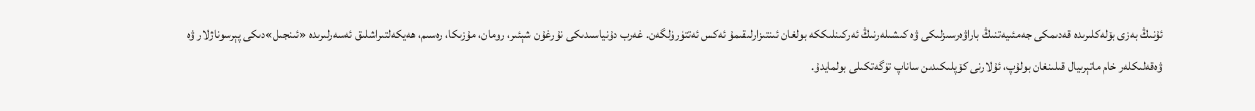ئۇنىڭ بەزى بۆلەكلىرىدە قەدىمكى جەمئىيەتنىڭ باراۋەرسىزلىكى ۋە كىشىلەرنىڭ ئەركىنلىككە بولغان ئىنتىزارلىقىمۇ ئەكس ئەتتۈرۈلگەن. غەرب دۇنياسىدىكى نۇرغۇن شېئىر، رومان، مۇزىكا، رەسىم، ھەيكەلتىراشلىق ئەسەرلىرىدە «ئىنجىل»دىكى پېرسوناژلار ۋە ۋەقەلىكلەر خام ماتېرىيال قىلىنغان بولۇپ، ئۇلارنى كۆپلىكىدىن ساناپ تۈگەتكىلى بولمايدۇ.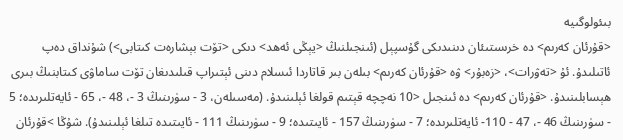بىئولوگىيە
<قۇرئان كەرىم> دە خرىستىئان دىنىدىكى گۇسپېل (ئىنجىلنىڭ <يېڭى ئەھد> دىكى <تۆت بېشارەت كىتابى>) شۇنداق دەپ ئاتىلىدۇ. ئۇ <تەۋرات>، <زەبۇر> ۋە <قۇرئان كەرىم> بىلەن بىر قاتاردا ئىسلام دىنى ئېتىراپ قىلىدىغان تۆت ساماۋى كىتابنىڭ بىرى ھېسابلىنىدۇ. <قۇرئان كەرىم> دە ئىنجىل <10 نەچچە قېتىم قولغا ئېلىنىدۇ. (مەسىلەن، 3 - سۈرىنىڭ 3 -، 48 -، 65 - ئايەتلىرىدە؛ 5 - سۈرىنىڭ 46 -، 47 - 110- ئايەتلىرىدە؛ 7 - سۈرىنىڭ 157 - ئايىتىدە؛ 9 - سۈرىنىڭ 111 - ئايىتىدە تىلغا ئېلىنىدۇ). شۇڭا >قۇرئان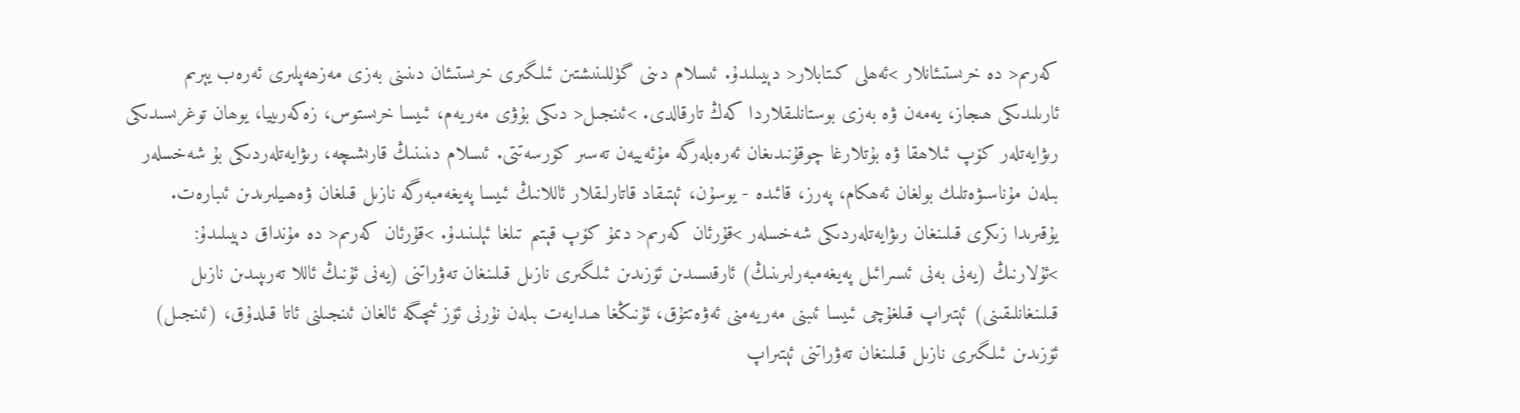كەرىم< دە خرىستىئانلار >ئەھلى كىتابلار< دېيىلىدۇ. ئىسلام دىنى گۈللىنىشتىن ئىلگىرى خرىستىئان دىنىنى بەزى مەزھەپلىرى ئەرەب يېرىم ئارىلىدىكى ھىجاز، يەمەن ۋە بەزى بوستانلىقلاردا كەڭ تارقالدى. >ئىنجىل< دىكى بۇۋى مەريەم، ئىيسا خرىستوس، زەكەرىييا، يوھان توغرىسىدىكى رىۋايەتلەر كۆپ ئىلاھقا ۋە بۇتلارغا چوقۇنىدىغان ئەرەبلەرگە مۇئەييەن تەسىر كۆرسەتتى. ئىسلام دىنىنىڭ قارىشىچە، رىۋايەتلەردىكى بۇ شەخسلەر بىلەن مۇناسىۋەتلىك بولغان ئەھكام، پەرز، قائىدە - يوسۇن، ئېتىقاد قاتارلىقلار ئاللانىڭ ئىيسا پەيغەمبەرگە نازىل قىلغان ۋەھىيلىرىدىن ئىبارەت. يۇقىرىدا زىكرى قىلىنغان رىۋايەتلەردىكى شەخسلەر >قۇرئان كەرىم< دىمۇ كۆپ قېتىم تىلغا ئېلىنىدۇ. >قۇرئان كەرىم< دە مۇنداق دېيىلىدۇ: >ئۇلارنىڭ (يەنى بەنى ئىسرائىل پەيغەمبەرلىرىنىڭ) ئارقىسىدىن ئۆزىدىن ئىلگىرى نازىل قىلىنغان تەۋراتنى (يەنى ئۇنىڭ ئاللا تەرىپىدىن نازىل قىلىنغانلىقىنى) ئېتىراپ قىلغۇچى ئىيسا ئىبنى مەريەمنى ئەۋەتتۇق، ئۇنىڭغا ھىدايەت بىلەن نۇرنى ئۆز ئىچىگە ئالغان ئىنجىلنى ئاتا قىلدۇق، (ئىنجىل) ئۆزىدىن ئىلگىرى نازىل قىلىنغان تەۋراتنى ئېتىراپ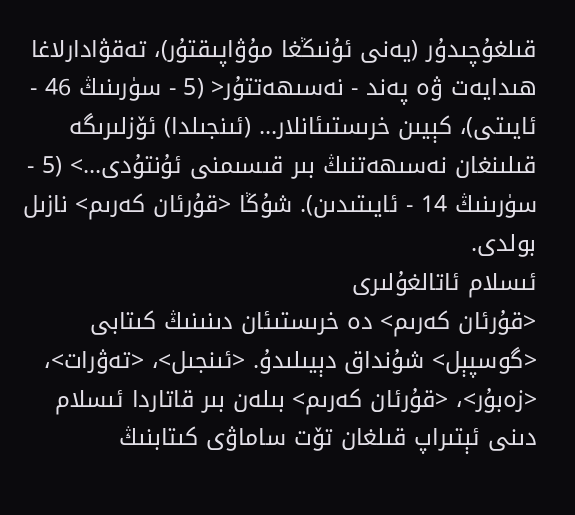قىلغۇچىدۇر (يەنى ئۇنىڭغا مۇۋاپىقتۇر)، تەقۋادارلاغا ھىدايەت ۋە پەند - نەسىھەتتۇر< (5 - سۈرىنىڭ 46 - ئايىتى)، كېيىن خرىستىئانلار... (ئىنجىلدا) ئۆزلىرىگە قىلىنغان نەسىھەتنىڭ بىر قىسىمنى ئۇنتۇدى...> (5 - سۈرىنىڭ 14 - ئايىتىدىن). شۇڭا <قۇرئان كەرىم> نازىل بولدى.
ئىسلام ئاتالغۇلىرى
<قۇرئان كەرىم> دە خرىستىئان دىنىنىڭ كىتابى <گوسپېل> شۇنداق دېيىلىدۇ. <ئىنجىل>، <تەۋرات>، <زەبۇر>، <قۇرئان كەرىم> بىلەن بىر قاتاردا ئىسلام دىنى ئېتىراپ قىلغان تۆت ساماۋى كىتابنىڭ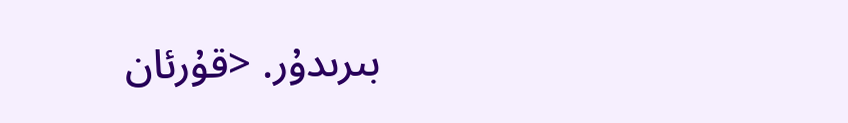بىرىدۇر. <قۇرئان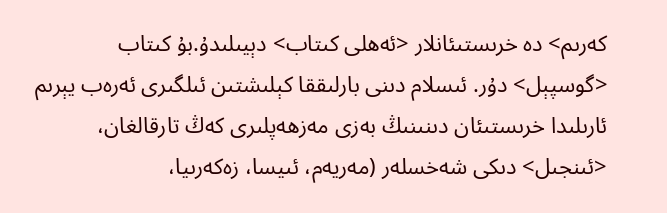كەرىم> دە خرىستىئانلار <ئەھلى كىتاب> دېيىلىدۇ.بۇ كىتاب <گوسپېل> دۇر. ئىسلام دىنى بارلىققا كېلىشتىن ئىلگىرى ئەرەب يېرىم ئارىلىدا خرىستىئان دىنىنىڭ بەزى مەزھەپلىرى كەڭ تارقالغان، <ئىنجىل> دىكى شەخسلەر (مەريەم، ئىيسا، زەكەرىيا،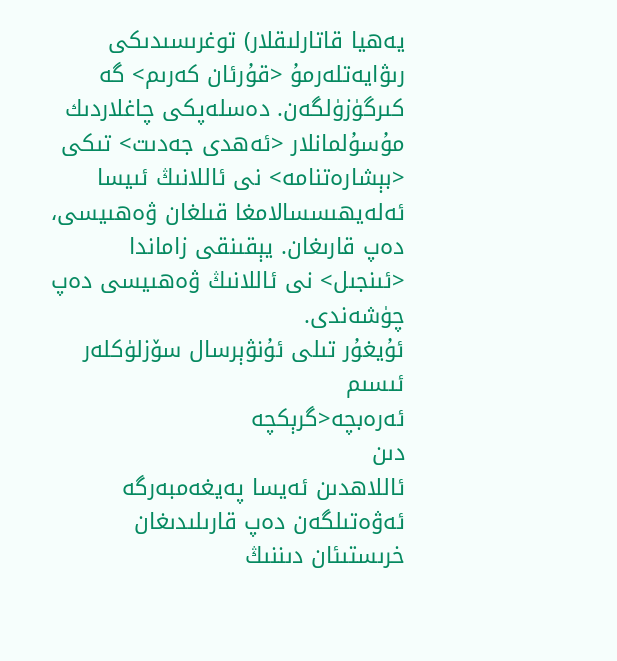يەھيا قاتارلىقلار) توغرىسىدىكى رىۋايەتلەرمۇ <قۇرئان كەرىم> گە كىرگۈزۈلگەن. دەسلەپكى چاغلاردىك مۇسۇلمانلار <ئەھدى جەدىت> تىكى <بېشارەتنامە> نى ئاللانىڭ ئىيسا ئەلەيھىسسالامغا قىلغان ۋەھىيسى، دەپ قارىغان. يېقىنقى زاماندا <ئىنجىل> نى ئاللانىڭ ۋەھىيسى دەپ چۈشەندى.
ئۇيغۇر تىلى ئۇنۋېرسال سۆزلۈكلەر
ئىسىم
ئەرەبچە<گرېكچە
دىن
ئاللاھدىن ئەيسا پەيغەمبەرگە ئەۋەتىلگەن دەپ قارىلىدىغان خرىستىئان دىننىڭ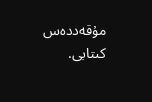مۇقەددەس كىتابى.